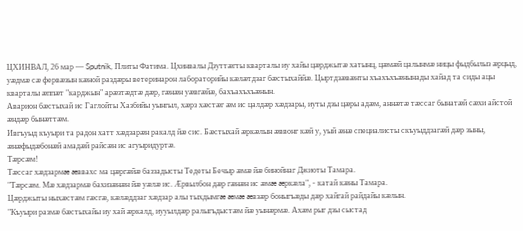ЦХИНВАЛ, 26 мар — Sputnik, Плиты Фатима. Цхинвалы Дзуттæгты кварталы иу хайы цæрджытæ хатынц, цæмæй цалынмæ ницы фыдбылыз æрцыд, уæдмæ сæ фервæзын кæной раздæры ветеринарон лабораторийы кæлæтдзаг бæстыхаййæ. Цыртдзæвæнты хъахъхъæнынады хайад та сиды ацы кварталы æппæт "карджын" арæзтæдтæ дæр, гæнæн уæвгæйæ, бахъахъхъæнын.
Аварион бæстыхай ис Гаглойты Хазбийы уынгыл, хæрз хæстæг æм ис цалдæр хæдзары, иуты дзы цæры адæм, аннæтæ тæссаг бынатæй сæхи айстой æндæр бынæттæм.
Ивгъуыд къуыри та радон хатт хæдзарæн ракалд йæ сис. Бæстыхай æркæлын æввонг кæй у, уый æнæ специалисты скъуыддзагæй дæр зыны, æнæфыдæбонæй амадæй райсæн ис агуыридуртæ.
Тæрсæм!
Тæссаг хæдзармæ æввахс ма цæргæйæ баззадысты Тедеты Бечыр æмæ йæ бинойнаг Джиоты Тамара.
"Тæрсæм. Мæ хæдзармæ бахизæнæн йæ уæлæ ис. Ӕрвылбон дæр гæнæн ис æмæ æркæла", - катай кæны Тамара.
Цæрджыты ныхæстæм гæсгæ, кæлæддзаг хæдзар алы тыхдымгæ æмæ æвзæр боныгъæды дæр хайгай райдайы кæлын.
"Къуыри размæ бæстыхайы иу хай æркалд, иууылдæр ралыгъдыстæм йæ уынæрмæ. Ахæм рыг дзы сыстад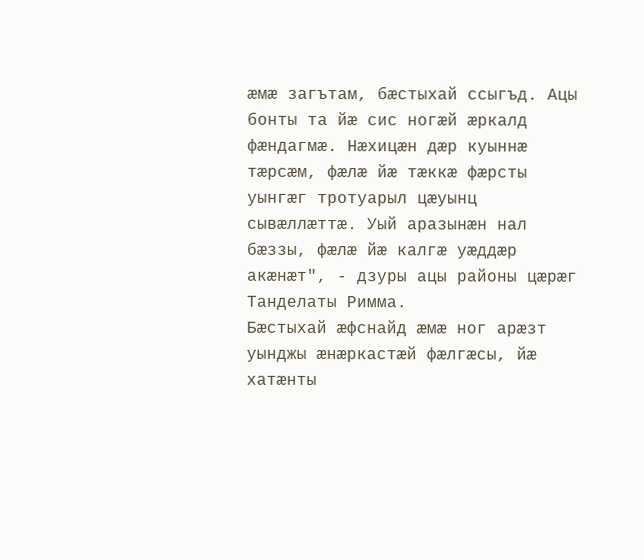æмæ загътам, бæстыхай ссыгъд. Ацы бонты та йæ сис ногæй æркалд фæндагмæ. Нæхицæн дæр куыннæ тæрсæм, фæлæ йæ тæккæ фæрсты уынгæг тротуарыл цæуынц сывæллæттæ. Уый аразынæн нал бæззы, фæлæ йæ калгæ уæддæр акæнæт", - дзуры ацы районы цæрæг Танделаты Римма.
Бæстыхай æфснайд æмæ ног арæзт уынджы æнæркастæй фæлгæсы, йæ хатæнты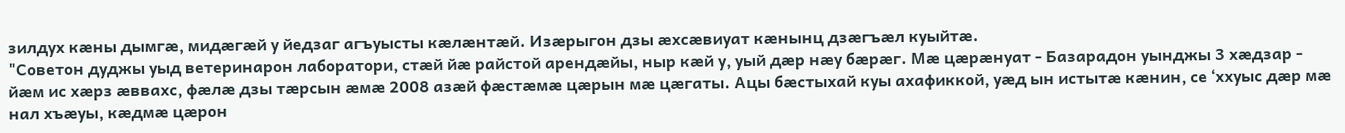зилдух кæны дымгæ, мидæгæй у йедзаг агъуысты кæлæнтæй. Изæрыгон дзы æхсæвиуат кæнынц дзæгъæл куыйтæ.
"Советон дуджы уыд ветеринарон лаборатори, стæй йæ райстой арендæйы, ныр кæй у, уый дæр нæу бæрæг. Мæ цæрæнуат - Базарадон уынджы 3 хæдзар - йæм ис хæрз æввахс, фæлæ дзы тæрсын æмæ 2008 азæй фæстæмæ цæрын мæ цæгаты. Ацы бæстыхай куы ахафиккой, уæд ын истытæ кæнин, се ʻххуыс дæр мæ нал хъæуы, кæдмæ цæрон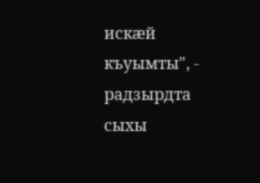искæй къуымты", - радзырдта сыхы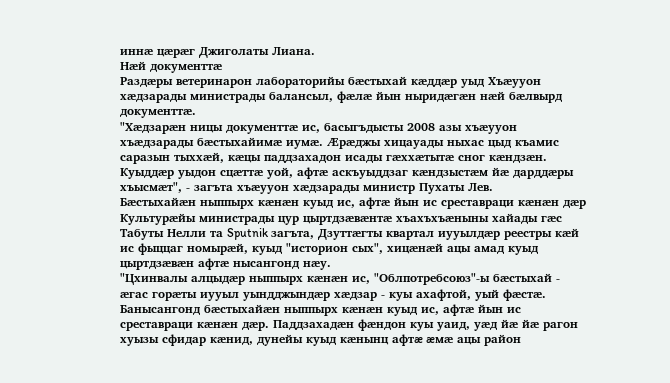иннæ цæрæг Джиголаты Лиана.
Нæй документтæ
Раздæры ветеринарон лабораторийы бæстыхай кæддæр уыд Хъæууон хæдзарады министрады балансыл, фæлæ йын ныридæгæн нæй бæлвырд документтæ.
"Хæдзарæн ницы документтæ ис, басыгъдысты 2008 азы хъæууон хъæдзарады бæстыхайимæ иумæ. Ӕрæджы хицауады ныхас цыд къамис саразын тыххæй, кæцы паддзахадон исады гæххæтытæ сног кæндзæн. Куыддæр уыдон сцæттæ уой, афтæ аскъуыддзаг кæндзыстæм йæ дарддæры хъысмæт", - загъта хъæууон хæдзарады министр Пухаты Лев.
Бæстыхайæн ныппырх кæнæн куыд ис, афтæ йын ис среставраци кæнæн дæр
Культурæйы министрады цур цыртдзæвæнтæ хъахъхъæныны хайады гæс Табуты Нелли та Sputnik загъта, Дзуттæгты квартал иууылдæр реестры кæй ис фыццаг номырæй, куыд "историон сых", хицæнæй ацы амад куыд цыртдзæвæн афтæ нысангонд нæу.
"Цхинвалы алцыдæр ныппырх кæнæн ис, "Облпотребсоюз"-ы бæстыхай - æгас горæты иууыл уындджындæр хæдзар - куы ахафтой, уый фæстæ. Банысангонд бæстыхайæн ныппырх кæнæн куыд ис, афтæ йын ис среставраци кæнæн дæр. Паддзахадæн фæндон куы уаид, уæд йæ йæ рагон хуызы сфидар кæнид, дунейы куыд кæнынц афтæ æмæ ацы район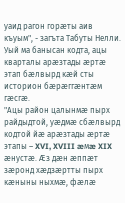уаид рагон горæты аив къуым", - загъта Табуты Нелли.
Уый ма банысан кодта, ацы кварталы арæзтады æртæ этап бæлвырд кæй сты историон бæрæггæнтæм гæсгæ.
"Ацы район цалынмæ пырх райдыдтой, уæдмæ сбæлвырд кодтой йæ арæзтады æртæ этапы – XVI, XVIII æмæ XIX æнустæ. Ӕз дæн æппæт зæронд хæдзæртты пырх кæныны ныхмæ, фæлæ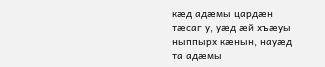кæд адæмы цардæн тæсаг у, уæд æй хъæуы ныппырх кæнын, науæд та адæмы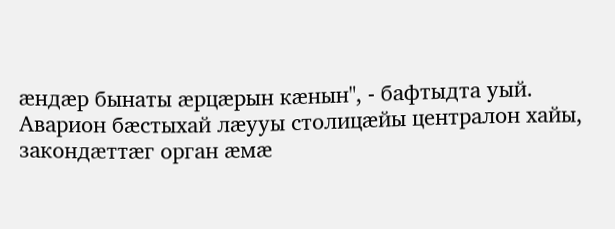æндæр бынаты æрцæрын кæнын", - бафтыдта уый.
Аварион бæстыхай лæууы столицæйы централон хайы, закондæттæг орган æмæ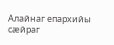Алайнаг епархийы сæйраг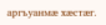аргъуанмæ хæстæг.